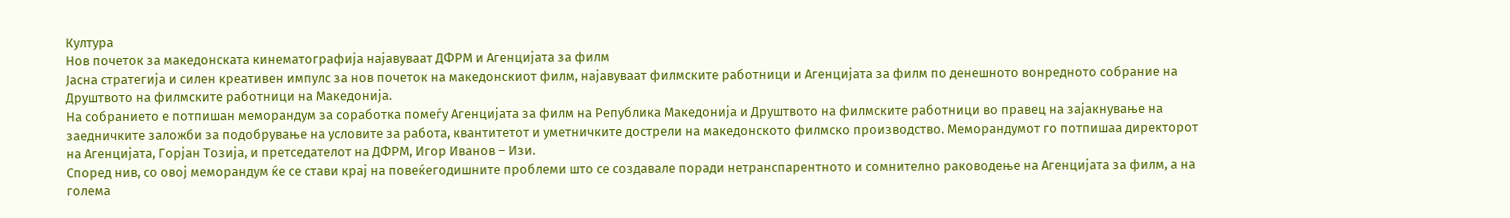Култура
Нов почеток за македонската кинематографија најавуваат ДФРМ и Агенцијата за филм
Јасна стратегија и силен креативен импулс за нов почеток на македонскиот филм, најавуваат филмските работници и Агенцијата за филм по денешното вонредното собрание на Друштвото на филмските работници на Македонија.
На собранието е потпишан меморандум за соработка помеѓу Агенцијата за филм на Република Македонија и Друштвото на филмските работници во правец на зајакнување на заедничките заложби за подобрување на условите за работа, квантитетот и уметничките дострели на македонското филмско производство. Меморандумот го потпишаа директорот на Агенцијата, Горјан Тозија, и претседателот на ДФРМ, Игор Иванов – Изи.
Според нив, со овој меморандум ќе се стави крај на повеќегодишните проблеми што се создавале поради нетранспарентното и сомнително раководење на Агенцијата за филм, а на голема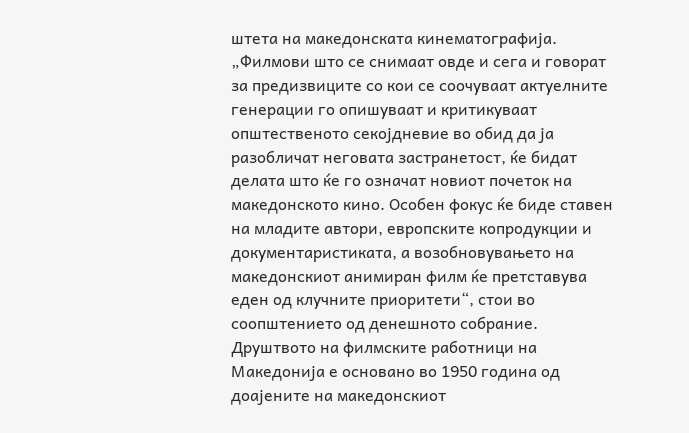штета на македонската кинематографија.
„Филмови што се снимаат овде и сега и говорат за предизвиците со кои се соочуваат актуелните генерации го опишуваат и критикуваат општественото секојдневие во обид да ја разобличат неговата застранетост, ќе бидат делата што ќе го означат новиот почеток на македонското кино. Особен фокус ќе биде ставен на младите автори, европските копродукции и документаристиката, а возобновувањето на македонскиот анимиран филм ќе претставува еден од клучните приоритети“, стои во соопштението од денешното собрание.
Друштвото на филмските работници на Македонија е основано во 1950 година од доајените на македонскиот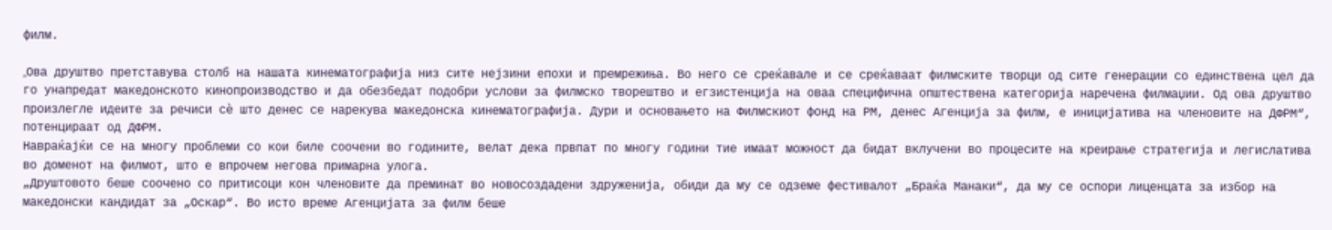филм.

„Oва друштво претставува столб на нашата кинематографија низ сите нејзини епохи и премрежиња. Во него се среќавале и се среќаваат филмските творци од сите генерации со единствена цел да го унапредат македонското кинопроизводство и да обезбедат подобри услови за филмско творештво и егзистенција на оваа специфична општествена категорија наречена филмаџии. Од ова друштво произлегле идеите за речиси сè што денес се нарекува македонска кинематографија. Дури и основањето на Филмскиот фонд на РМ, денес Агенција за филм, е иницијатива на членовите на ДФРМ“, потенцираат од ДФРМ.
Навраќајќи се на многу проблеми со кои биле соочени во годините, велат дека првпат по многу години тие имаат можност да бидат вклучени во процесите на креирање стратегија и легислатива во доменот на филмот, што е впрочем негова примарна улога.
„Друштовото беше соочено со притисоци кон членовите да преминат во новосоздадени здруженија, обиди да му се одземе фестивалот „Браќа Манаки“, да му се оспори лиценцата за избор на македонски кандидат за „Оскар“. Во исто време Агенцијата за филм беше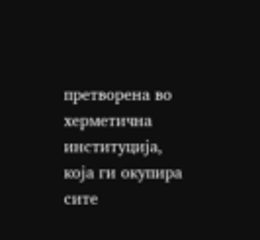претворена во херметична институција, која ги окупира сите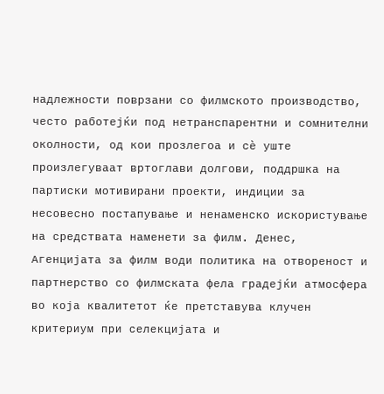надлежности поврзани со филмското производство, често работејќи под нетранспарентни и сомнителни околности, од кои прозлегоа и сè уште произлегуваат вртоглави долгови, поддршка на партиски мотивирани проекти, индиции за несовесно постапување и ненаменско искористување на средствата наменети за филм. Денес, Агенцијата за филм води политика на отвореност и партнерство со филмската фела градејќи атмосфера во која квалитетот ќе претставува клучен критериум при селекцијата и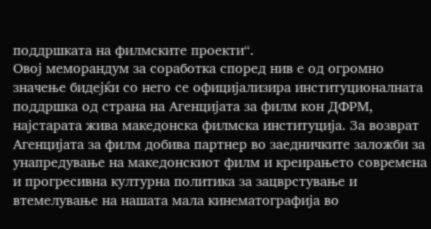поддршката на филмските проекти“.
Овој меморандум за соработка според нив е од огромно значење бидејќи со него се официјализира институционалната поддршка од страна на Агенцијата за филм кон ДФРМ, најстарата жива македонска филмска институција. За возврат Агенцијата за филм добива партнер во заедничките заложби за унапредување на македонскиот филм и креирањето современа и прогресивна културна политика за зацврстување и втемелување на нашата мала кинематографија во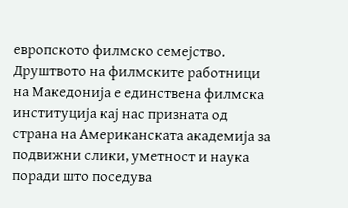европското филмско семејство.
Друштвото на филмските работници на Македонија е единствена филмска институција кај нас призната од страна на Американската академија за подвижни слики, уметност и наука поради што поседува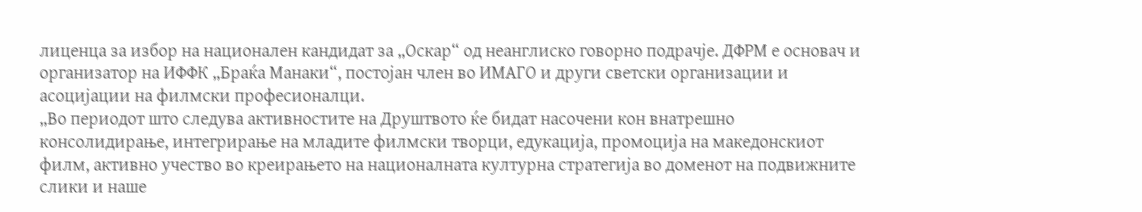лиценца за избор на национален кандидат за „Оскар“ од неанглиско говорно подрачје. ДФРМ е основач и организатор на ИФФК „Браќа Манаки“, постојан член во ИМАГО и други светски организации и асоцијации на филмски професионалци.
„Во периодот што следува активностите на Друштвото ќе бидат насочени кон внатрешно консолидирање, интегрирање на младите филмски творци, едукација, промоција на македонскиот филм, активно учество во креирањето на националната културна стратегија во доменот на подвижните слики и наше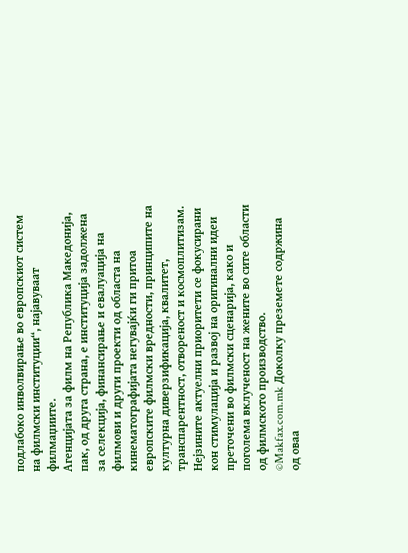подлабоко инволвирање во европскиот систем на филмски институции“, најавуваат филмаџиите.
Агенцијата за филм на Република Македонија, пак, од друга страна, е институција задолжена за селекција, финансирање и евалуација на филмови и други проекти од областа на кинематографијата негувајќи ги притоа европските филмски вредности, принципите на културна диверзификација, квалитет, транспарентност, отвореност и космоплитизам.
Нејзините актуелни приоритети се фокусирани кон стимулација и развој на оригинални идеи преточени во филмски сценарија, како и поголема вклученост на жените во сите области од филмското производство.
©Makfax.com.mk Доколку преземете содржина од оваа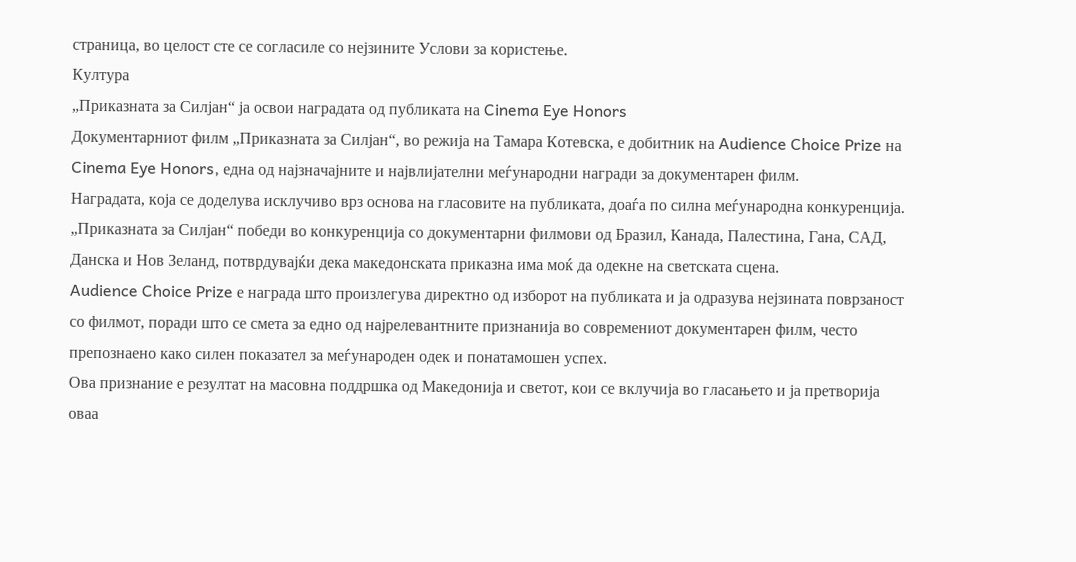страница, во целост сте се согласиле со нејзините Услови за користење.
Култура
„Приказната за Силјан“ ја освои наградата од публиката на Cinema Eye Honors
Документарниот филм „Приказната за Силјан“, во режија на Тамара Котевска, е добитник на Audience Choice Prize на Cinema Eye Honors, една од најзначајните и највлијателни меѓународни награди за документарен филм.
Наградата, која се доделува исклучиво врз основа на гласовите на публиката, доаѓа по силна меѓународна конкуренција. „Приказната за Силјан“ победи во конкуренција со документарни филмови од Бразил, Канада, Палестина, Гана, САД, Данска и Нов Зеланд, потврдувајќи дека македонската приказна има моќ да одекне на светската сцена.
Audience Choice Prize е награда што произлегува директно од изборот на публиката и ја одразува нејзината поврзаност со филмот, поради што се смета за едно од најрелевантните признанија во современиот документарен филм, често препознаено како силен показател за меѓународен одек и понатамошен успех.
Ова признание е резултат на масовна поддршка од Македонија и светот, кои се вклучија во гласањето и ја претворија оваа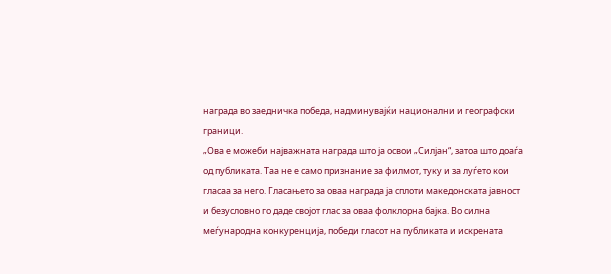награда во заедничка победа, надминувајќи национални и географски граници.
„Ова е можеби најважната награда што ја освои „Силјан“, затоа што доаѓа од публиката. Таа не е само признание за филмот, туку и за луѓето кои гласаа за него. Гласањето за оваа награда ја сплоти македонската јавност и безусловно го даде својот глас за оваа фолклорна бајка. Во силна меѓународна конкуренција, победи гласот на публиката и искрената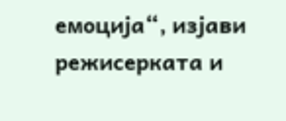емоција“, изјави режисерката и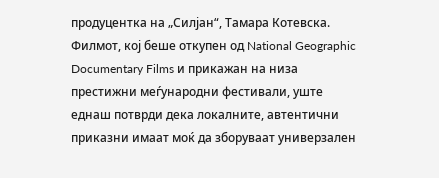продуцентка на „Силјан“, Тамара Котевска.
Филмот, кој беше откупен од National Geographic Documentary Films и прикажан на низа престижни меѓународни фестивали, уште еднаш потврди дека локалните, автентични приказни имаат моќ да зборуваат универзален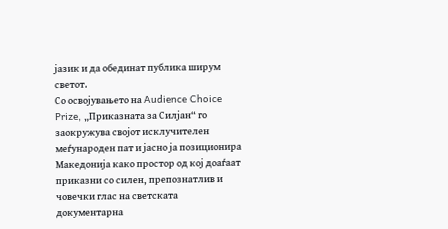јазик и да обединат публика ширум светот.
Со освојувањето на Audience Choice Prize, „Приказната за Силјан“ го заокружува својот исклучителен меѓународен пат и јасно ја позиционира Македонија како простор од кој доаѓаат приказни со силен, препознатлив и човечки глас на светската документарна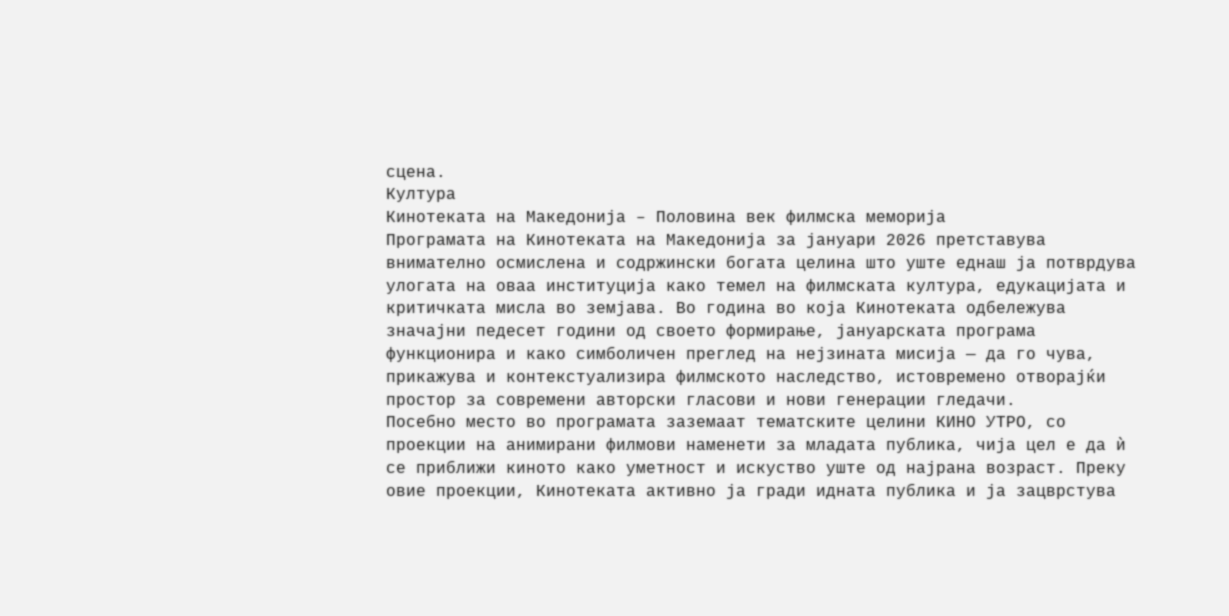сцена.
Култура
Кинотеката на Македонија – Половина век филмска меморија
Програмата на Кинотеката на Македонија за јануари 2026 претставува внимателно осмислена и содржински богата целина што уште еднаш ја потврдува улогата на оваа институција како темел на филмската култура, едукацијата и критичката мисла во земјава. Во година во која Кинотеката одбележува значајни педесет години од своето формирање, јануарската програма функционира и како симболичен преглед на нејзината мисија — да го чува, прикажува и контекстуализира филмското наследство, истовремено отворајќи простор за современи авторски гласови и нови генерации гледачи.
Посебно место во програмата заземаат тематските целини КИНО УТРО, со проекции на анимирани филмови наменети за младата публика, чија цел е да ѝ се приближи киното како уметност и искуство уште од најрана возраст. Преку овие проекции, Кинотеката активно ја гради идната публика и ја зацврстува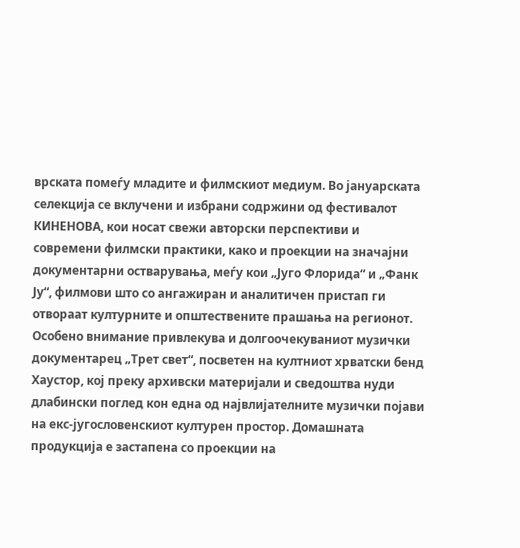врската помеѓу младите и филмскиот медиум. Во јануарската селекција се вклучени и избрани содржини од фестивалот КИНЕНОВА, кои носат свежи авторски перспективи и современи филмски практики, како и проекции на значајни документарни остварувања, меѓу кои „Југо Флорида“ и „Фанк Ју“, филмови што со ангажиран и аналитичен пристап ги отвораат културните и општествените прашања на регионот.
Особено внимание привлекува и долгоочекуваниот музички документарец „Трет свет“, посветен на култниот хрватски бенд Хаустор, кој преку архивски материјали и сведоштва нуди длабински поглед кон една од највлијателните музички појави на екс-југословенскиот културен простор. Домашната продукција е застапена со проекции на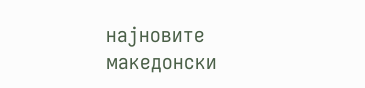најновите македонски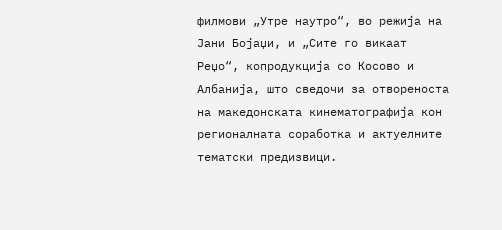филмови „Утре наутро“, во режија на Јани Бојаџи, и „Сите го викаат Реџо“, копродукција со Косово и Албанија, што сведочи за отвореноста на македонската кинематографија кон регионалната соработка и актуелните тематски предизвици.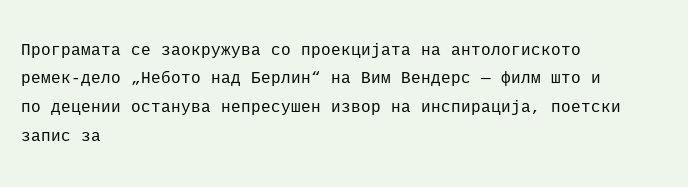Програмата се заокружува со проекцијата на антологиското ремек-дело „Небото над Берлин“ на Вим Вендерс — филм што и по децении останува непресушен извор на инспирација, поетски запис за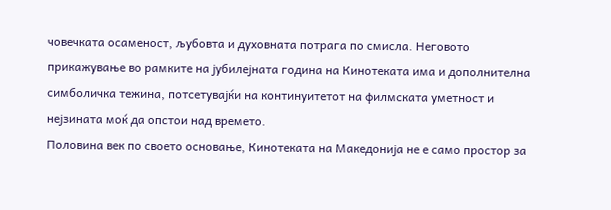човечката осаменост, љубовта и духовната потрага по смисла. Неговото прикажување во рамките на јубилејната година на Кинотеката има и дополнителна симболичка тежина, потсетувајќи на континуитетот на филмската уметност и нејзината моќ да опстои над времето.
Половина век по своето основање, Кинотеката на Македонија не е само простор за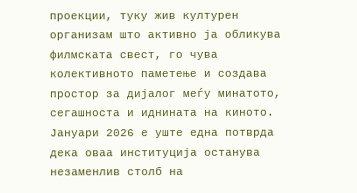проекции, туку жив културен организам што активно ја обликува филмската свест, го чува колективното паметење и создава простор за дијалог меѓу минатото, сегашноста и иднината на киното. Јануари 2026 е уште една потврда дека оваа институција останува незаменлив столб на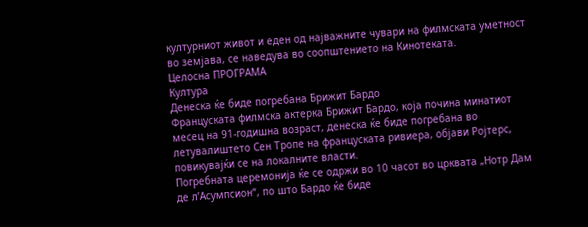културниот живот и еден од најважните чувари на филмската уметност во земјава, се наведува во соопштението на Кинотеката.
Целосна ПРОГРАМА
Култура
Денеска ќе биде погребана Брижит Бардо
Француската филмска актерка Брижит Бардо, која почина минатиот месец на 91-годишна возраст, денеска ќе биде погребана во летувалиштето Сен Тропе на француската ривиера, објави Ројтерс, повикувајќи се на локалните власти.
Погребната церемонија ќе се одржи во 10 часот во црквата „Нотр Дам де л’Асумпсион“, по што Бардо ќе биде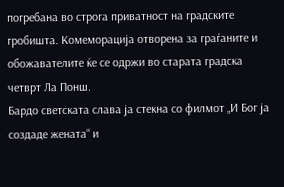погребана во строга приватност на градските гробишта. Комеморација отворена за граѓаните и обожавателите ќе се одржи во старата градска четврт Ла Понш.
Бардо светската слава ја стекна со филмот „И Бог ја создаде жената“ и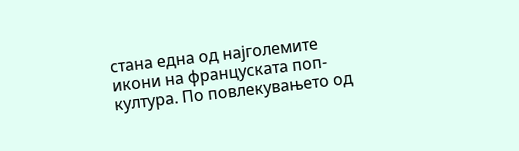стана една од најголемите икони на француската поп-култура. По повлекувањето од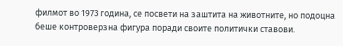филмот во 1973 година, се посвети на заштита на животните, но подоцна беше контроверзна фигура поради своите политички ставови.